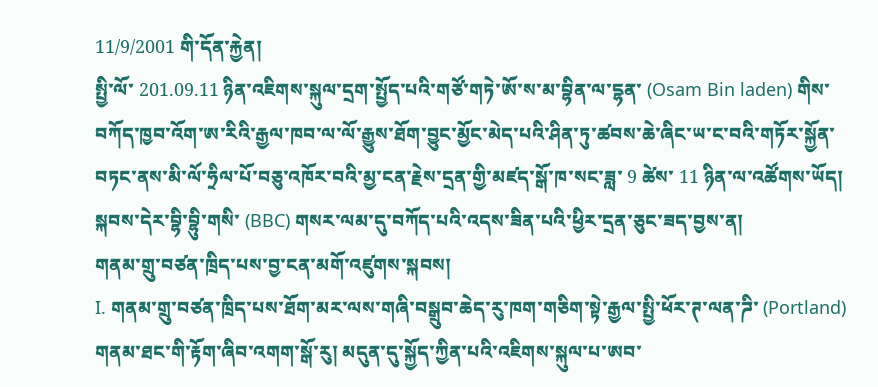11/9/2001 གི་དོན་རྐྱེན།
སྤྱི་ལོ་ 201.09.11 ཉིན་འཇིགས་སྐུལ་དྲག་སྤྱོད་པའི་གཙོ་གཏེ་ཨོ་ས་མ་བྷིན་ལ་དྷན་ (Osam Bin laden) གིས་བཀོད་ཁྱབ་འོག་ཨ་རིའི་རྒྱལ་ཁབ་ལ་ལོ་རྒྱུས་ཐོག་བྱུང་མྱོང་མེད་པའི་ཤིན་ཏུ་ཚབས་ཆེ་ཞིང་ཡ་ང་བའི་གཏོར་སྐྱོན་བཏང་ནས་མི་ལོ་ཧྲིལ་པོ་བཅུ་འཁོར་བའི་མྱ་ངན་རྗེས་དྲན་གྱི་མཛད་སྒོ་ཁ་སང་ཟླ་ 9 ཚེས་ 11 ཉིན་ལ་འཚོགས་ཡོད།
སྐབས་དེར་བྷི་བྷིུ་གསི་ (BBC) གསར་ལམ་དུ་བཀོད་པའི་འདས་ཟིན་པའི་ཕྱིར་དྲན་ཅུང་ཟད་བྱས་ན།
གནམ་གྲུ་བཙན་ཁྲིད་པས་བྱ་ངན་མགོ་འཛུགས་སྐབས།
I. གནམ་གྲུ་བཙན་ཁྲིད་པས་ཐོག་མར་ལས་གཞི་བསྒྲུབ་ཆེད་རུ་ཁག་གཅིག་སྟེ་རྒྱལ་སྤྱི་ཕོར་ཊ་ལན་ཌི་ (Portland) གནམ་ཐང་གི་རྟོག་ཞིབ་འགག་སྒོ་རུ། མདུན་དུ་སྐྱོད་ཀྱིན་པའི་འཇིགས་སྐུལ་པ་ཨབ་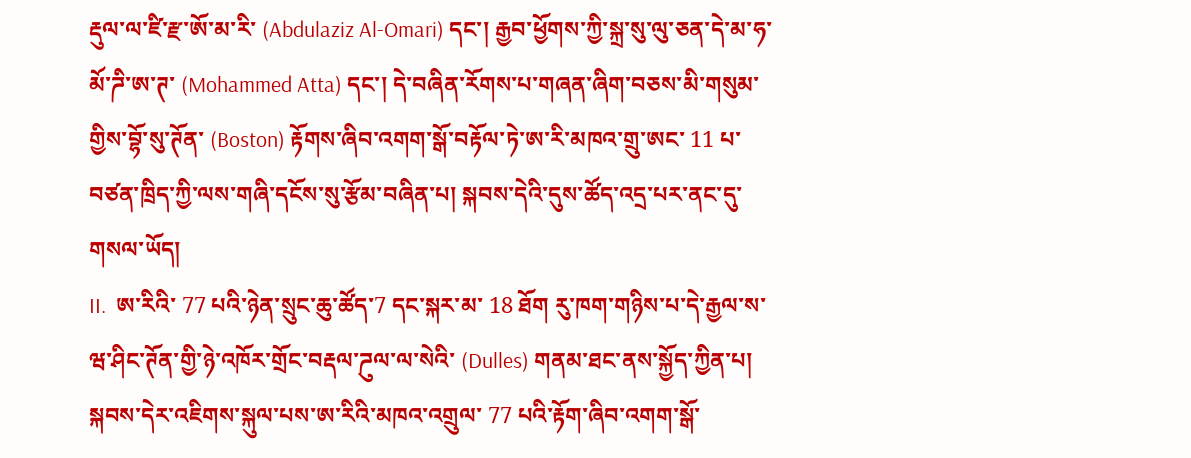རྡུལ་ལ་ཛི་རྫ་ཨོ་མ་རི་ (Abdulaziz Al-Omari) དང་། རྒྱབ་ཕྱོགས་ཀྱི་སྐྲ་སུ་ལུ་ཅན་དེ་མ་ཧ་མོ་ཌི་ཨ་ཊ་ (Mohammed Atta) དང་། དེ་བཞིན་རོགས་པ་གཞན་ཞིག་བཅས་མི་གསུམ་གྱིས་བྷོ་སུ་ཊོན་ (Boston) རྟོགས་ཞིབ་འགག་སྒོ་བརྟོལ་ཏེ་ཨ་རི་མཁའ་གྲུ་ཨང་ 11 པ་བཙན་ཁྲིད་ཀྱི་ལས་གཞི་དངོས་སུ་རྩོམ་བཞིན་པ། སྐབས་དེའི་དུས་ཚོད་འདྲ་པར་ནང་དུ་གསལ་ཡོད།
II.  ཨ་རིའི་ 77 པའི་ཉེན་སྲུང་ཆུ་ཚོད་7 དང་སྐར་མ་ 18 ཐོག རུ་ཁག་གཉིས་པ་དེ་རྒྱལ་ས་ཝ་ཤིང་ཊོན་གྱི་ཉེ་འཁོར་གྲོང་བརྡལ་ཌུལ་ལ་སེའི་ (Dulles) གནམ་ཐང་ནས་སྐྱོད་ཀྱིན་པ། སྐབས་དེར་འཇིགས་སྐུལ་པས་ཨ་རིའི་མཁའ་འགྲུལ་ 77 པའི་རྟོག་ཞིབ་འགག་སྒོ་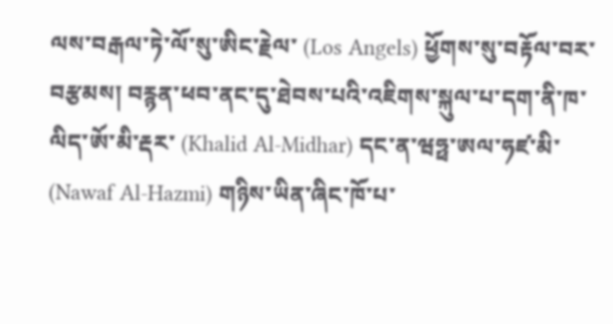ལས་བརྒལ་ཏེ་ལོ་སུ་ཨིང་རྗེལ་ (Los Angels) ཕྱོགས་སུ་བརྟོལ་བར་བརྩམས། བརྙན་ཕབ་ནང་དུ་ཐེབས་པའི་འཇིགས་སྐུལ་པ་དག་ནི་ཁ་ལིད་ཨོ་མི་རྡར་ (Khalid Al-Midhar) དང་ན་ཝཧྥ་ཨལ་ཧཛ་མི་ (Nawaf Al-Hazmi) གཉིས་ཡིན་ཞིང་ཁོ་པ་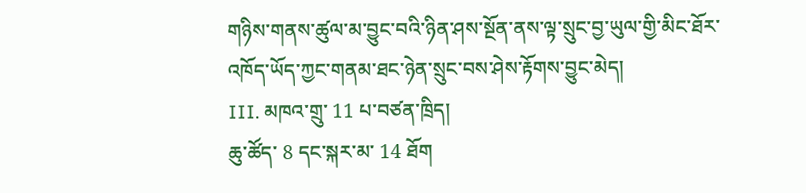གཉིས་གནས་ཚུལ་མ་བྱུང་བའི་ཉིན་ཤས་སྔོན་ནས་ལྟ་སྲུང་བྱ་ཡུལ་གྱི་མིང་ཐོར་འཁོད་ཡོད་ཀྱང་གནམ་ཐང་ཉེན་སྲུང་བས་ཤེས་རྟོགས་བྱུང་མེད།
III. མཁའ་གྲུ་ 11 པ་བཙན་ཁྲིད།
ཆུ་ཚོད་ 8 དང་སྐར་མ་ 14 ཐོག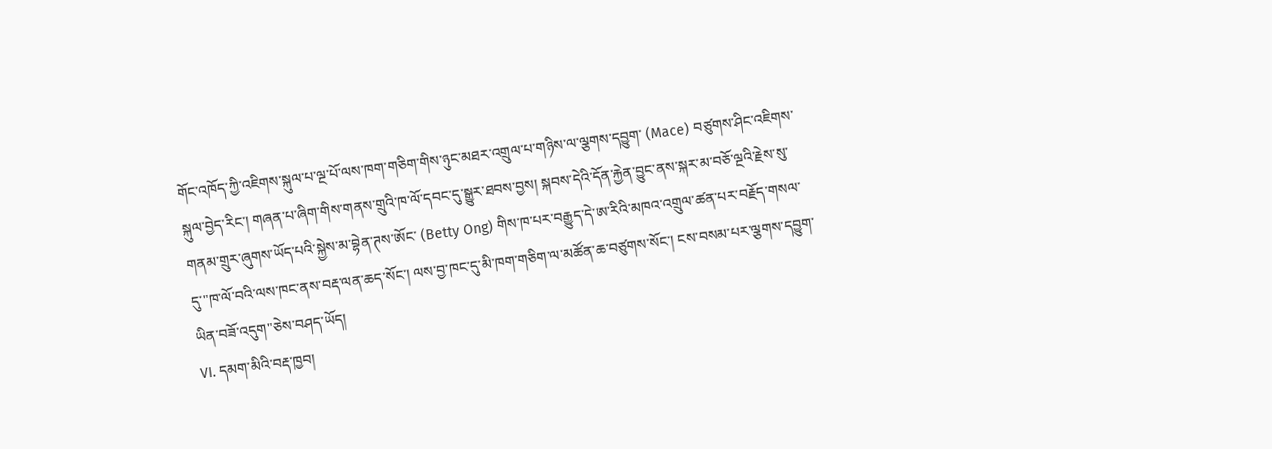གོང་འཁོད་ཀྱི་འཇིགས་སྐུལ་པ་ལྔ་པོ་ལས་ཁག་གཅིག་གིས་ཉུང་མཐར་འགྲུལ་པ་གཉིས་ལ་ལྕགས་དབྱུག་ (Mace) བཙུགས་ཤིང་འཇིགས་སྐུལ་བྱེད་རིང་། གཞན་པ་ཞིག་གིས་གནས་གྲུའི་ཁ་ལོ་དབང་དུ་སྒྱུར་ཐབས་བྱས། སྐབས་དེའི་དོན་རྐྱེན་བྱུང་ནས་སྐར་མ་བཅོ་ལྔའི་རྗེས་སུ་གནམ་གྲུར་ཞུགས་ཡོད་པའི་སྐྱེས་མ་བྷེན་ཊས་ཨོང་ (Betty Ong) གིས་ཁ་པར་བརྒྱུད་དེ་ཨ་རིའི་མཁའ་འགྲུལ་ཚན་པར་བརྗོད་གསལ་དུ་"ཁ་ལོ་བའི་ལས་ཁང་ནས་བརྡ་ལན་ཆད་སོང་། ལས་བྱ་ཁང་དུ་མི་ཁག་གཅིག་ལ་མཚོན་ཆ་བཙུགས་སོང་། ངས་བསམ་པར་ལྕགས་དབྱུག་ཡིན་བཟོ་འདུག"ཅེས་བཤད་ཡོད།
VI. དམག་མིའི་བརྡ་ཁྱབ།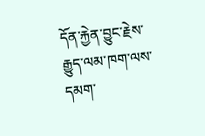དོན་རྐྱེན་བྱུང་རྗེས་རྒྱུད་ལམ་ཁག་ལས་དམག་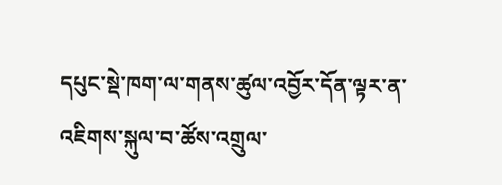དཔུང་སྡེ་ཁག་ལ་གནས་ཚུལ་འབྱོར་དོན་ལྟར་ན་འཇིགས་སྐུལ་བ་ཚོས་འགྲུལ་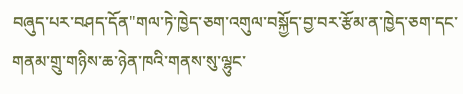བཞུད་པར་བཤད་དོན"གལ་ཏེ་ཁྱེད་ཅག་འགུལ་བསྐྱོད་བྱ་བར་རྩོམ་ན་ཁྱེད་ཅག་དང་གནམ་གྲུ་གཉིས་ཆ་ཉེན་ཁའི་གནས་སུ་ལྷུང་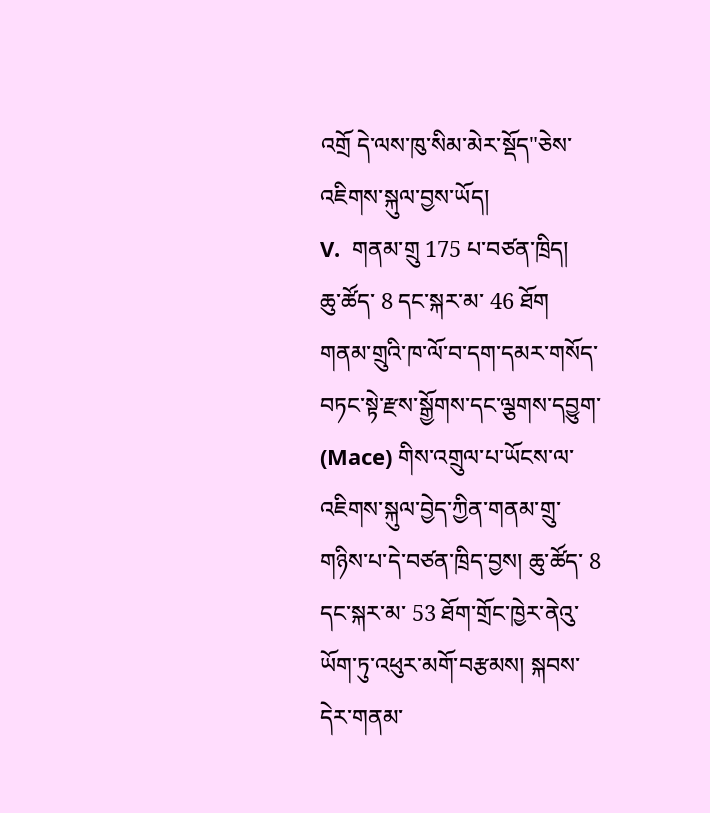འགྲོ དེ་ལས་ཁུ་སིམ་མེར་སྡོད"ཅེས་འཇིགས་སྐུལ་བྱས་ཡོད།
V.  གནམ་གྲུ 175 པ་བཙན་ཁྲིད།
ཆུ་ཚོད་ 8 དང་སྐར་མ་ 46 ཐོག གནམ་གྲུའི་ཁ་ལོ་བ་དག་དམར་གསོད་བཏང་སྟེ་རྫས་སྒྱོགས་དང་ལྕགས་དབྱུག་ (Mace) གིས་འགྲུལ་པ་ཡོངས་ལ་འཇིགས་སྐུལ་བྱེད་ཀྱིན་གནམ་གྲུ་གཉིས་པ་དེ་བཙན་ཁྲིད་བྱས། ཆུ་ཚོད་ 8 དང་སྐར་མ་ 53 ཐོག་གྲོང་ཁྱེར་ནེའུ་ཡོག་ཏུ་འཕུར་མགོ་བརྩམས། སྐབས་དེར་གནམ་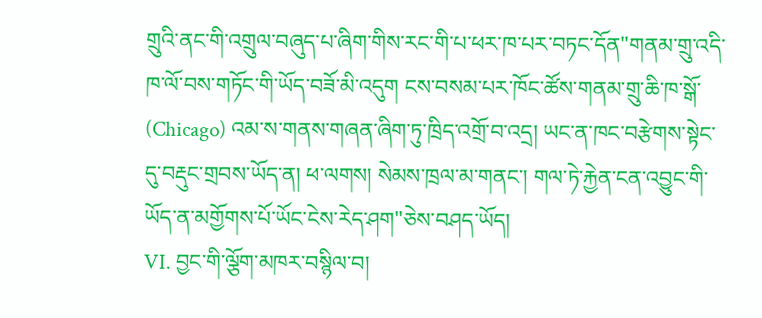གྲུའི་ནང་གི་འགྲུལ་བཞུད་པ་ཞིག་གིས་རང་གི་པ་ཕར་ཁ་པར་བཏང་དོན"གནམ་གྲུ་འདི་ཁ་ལོ་བས་གཏོང་གི་ཡོད་བཟོ་མི་འདུག ངས་བསམ་པར་ཁོང་ཚོས་གནམ་གྲུ་ཆི་ཁ་སྒོ་ (Chicago) འམ་ས་གནས་གཞན་ཞིག་ཏུ་ཁྲིད་འགྲོ་བ་འདྲ། ཡང་ན་ཁང་བརྩེགས་སྟེང་དུ་བརྡུང་གྲབས་ཡོད་ན། ཕ་ལགས། སེམས་ཁྲལ་མ་གནང་། གལ་ཏེ་རྐྱེན་ངན་འབྱུང་གི་ཡོད་ན་མགྱོགས་པོ་ཡོང་ངེས་རེད་ཤག"ཅེས་བཤད་ཡོད།
VI. བྱང་གི་ལྕོག་མཁར་བསྙིལ་བ།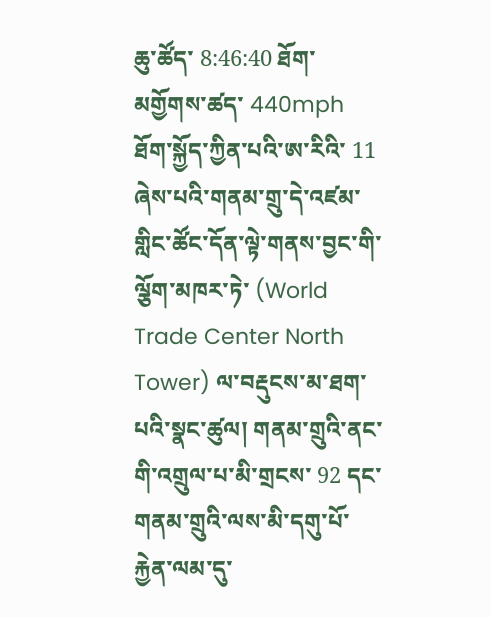ཆུ་ཚོད་ 8:46:40 ཐོག་མགྱོགས་ཚད་ 440mph ཐོག་སྐྱོད་ཀྱིན་པའི་ཨ་རིའི་ 11 ཞེས་པའི་གནམ་གྲུ་དེ་འཛམ་གླིང་ཚོང་དོན་ལྟེ་གནས་བྱང་གི་ལྕོག་མཁར་ཏེ་ (World Trade Center North Tower) ལ་བརྡུངས་མ་ཐག་པའི་སྣང་ཚུལ། གནམ་གྲུའི་ནང་གི་འགྲུལ་པ་མི་གྲངས་ 92 དང་གནམ་གྲུའི་ལས་མི་དགུ་པོ་རྐྱེན་ལམ་དུ་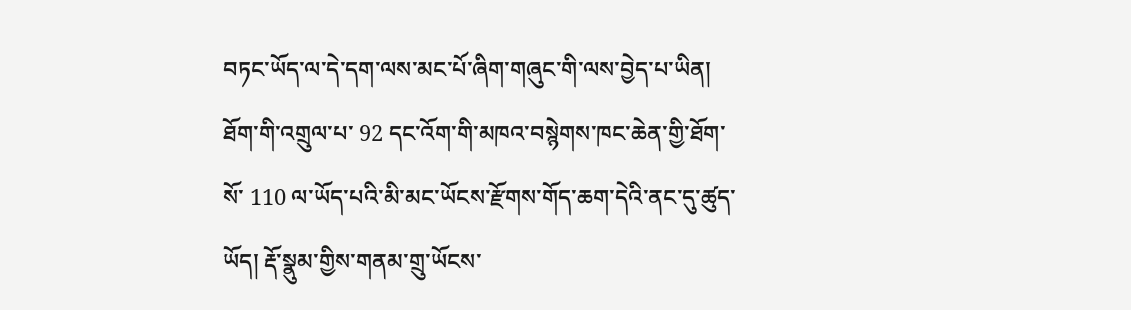བཏང་ཡོད་ལ་དེ་དག་ལས་མང་པོ་ཞིག་གཞུང་གི་ལས་བྱེད་པ་ཡིན། ཐོག་གི་འགྲུལ་པ་ 92 དང་འོག་གི་མཁའ་བསྙེགས་ཁང་ཆེན་གྱི་ཐོག་སོ་ 110 ལ་ཡོད་པའི་མི་མང་ཡོངས་རྫོགས་གོད་ཆག་དེའི་ནང་དུ་ཚུད་ཡོད། རྡོ་སྣུམ་གྱིས་གནམ་གྲུ་ཡོངས་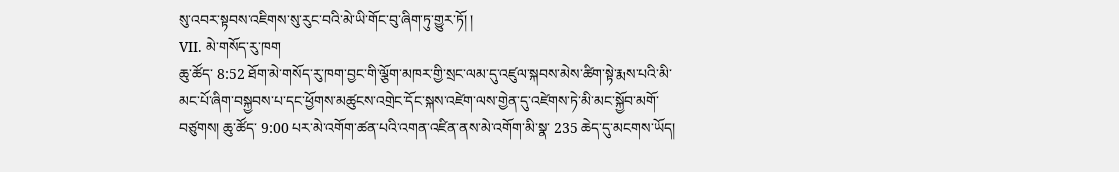སུ་འབར་སྟབས་འཇིགས་སུ་རུང་བའི་མེ་ཡི་གོང་བུ་ཞིག་ཏུ་གྱུར་ཏོ། །
VII. མེ་གསོད་རུ་ཁག
ཆུ་ཚོད་ 8:52 ཐོག་མེ་གསོད་རུ་ཁག་བྱང་གི་ལྕོག་མཁར་གྱི་སྲང་ལམ་དུ་འཛུལ་སྐབས་མེས་ཚིག་སྟེ་རྨས་པའི་མི་མང་པོ་ཞིག་བསྐྱབས་པ་དང་ཕྱོགས་མཚུངས་འགྲེང་དོང་སྐས་འཛེག་ལས་གྱེན་དུ་འཛེགས་ཏེ་མི་མང་སྐྱོབ་མགོ་བཙུགས། ཆུ་ཚོད་ 9:00 པར་མེ་འགོག་ཚན་པའི་འགན་འཛིན་ནས་མེ་འགོག་མི་སྣ་ 235 ཆེད་དུ་མངགས་ཡོད།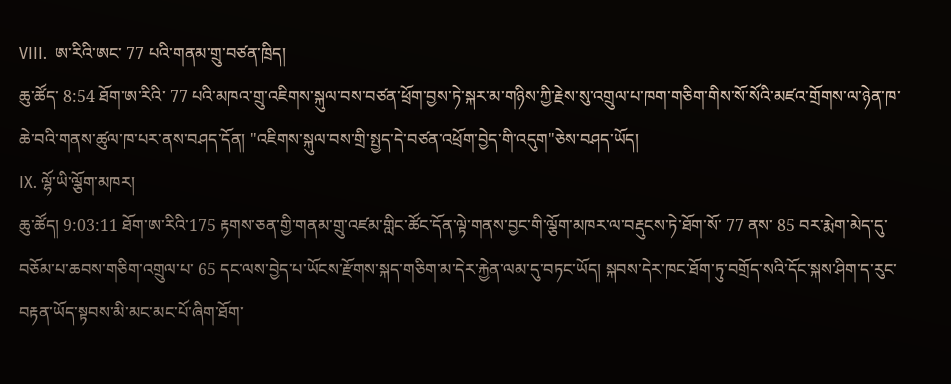VIII.  ཨ་རིའི་ཨང་ 77 པའི་གནམ་གྲུ་བཙན་ཁྲིད།
ཆུ་ཚོད་ 8:54 ཐོག་ཨ་རིའི་ 77 པའི་མཁའ་གྲུ་འཇིགས་སྐུལ་བས་བཙན་ཕྲོག་བྱས་ཏེ་སྐར་མ་གཉིས་ཀྱི་རྗེས་སུ་འགྲུལ་པ་ཁག་གཅིག་གིས་སོ་སོའི་མཛའ་གྲོགས་ལ་ཉེན་ཁ་ཆེ་བའི་གནས་ཚུལ་ཁ་པར་ནས་བཤད་དོན། "འཇིགས་སྐུལ་བས་གྲི་སྤྱད་དེ་བཙན་འཕྲོག་བྱེད་གི་འདུག"ཅེས་བཤད་ཡོད།
IX. ལྷོ་ཡི་ལྕོག་མཁར།
ཆུ་ཚོད། 9:03:11 ཐོག་ཨ་རིའི་175 རྟགས་ཅན་གྱི་གནམ་གྲུ་འཛམ་གླིང་ཚོང་དོན་ལྟེ་གནས་བྱང་གི་ལྕོག་མཁར་ལ་བརྡུངས་ཏེ་ཐོག་སོ་ 77 ནས་ 85 བར་རྨེག་མེད་དུ་བཅོམ་པ་ཆབས་གཅིག་འགྲུལ་པ་ 65 དང་ལས་བྱེད་པ་ཡོངས་རྫོགས་སྐད་གཅིག་མ་དེར་རྐྱེན་ལམ་དུ་བཏང་ཡོད། སྐབས་དེར་ཁང་ཐོག་ཏུ་བགྲོད་སའི་དོང་སྐས་ཤིག་ད་རུང་བརྟན་ཡོད་སྟབས་མི་མང་མང་པོ་ཞིག་ཐོག་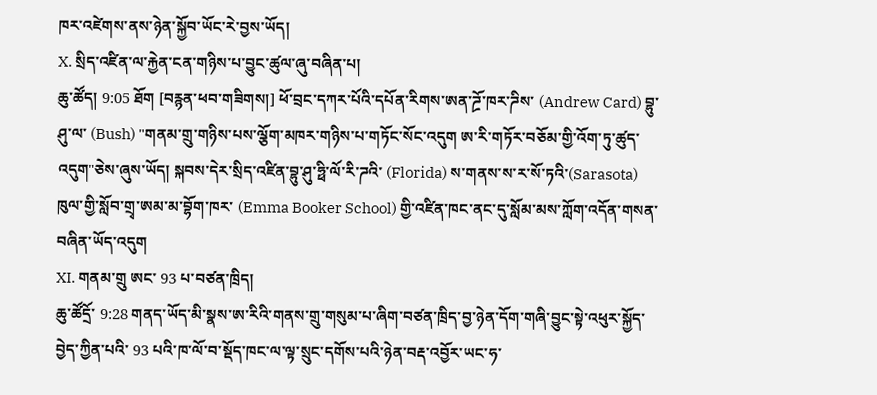ཁར་འཛེགས་ནས་ཉེན་སྐྱོབ་ཡོང་རེ་བྱས་ཡོད།
X. སྲིད་འཛིན་ལ་རྐྱེན་ངན་གཉིས་པ་བྱུང་ཚུལ་ཞུ་བཞིན་པ།
ཆུ་ཚོད། 9:05 ཐོག [བརྙན་ཕབ་གཟིགས།] ཕོ་བྲང་དཀར་པོའི་དཔོན་རིགས་ཨན་ཌྲོ་ཁར་ཌིས་ (Andrew Card) བྷུ་ཤུ་ལ་ (Bush) "གནམ་གྲུ་གཉིས་པས་ལྕོག་མཁར་གཉིས་པ་གཏོང་སོང་འདུག ཨ་རི་གཏོར་བཅོམ་གྱི་འོག་ཏུ་ཚུད་འདུག"ཅེས་ཞུས་ཡོད། སྐབས་དེར་སྲིད་འཛིན་བྷུ་ཤུ་ཧྥི་ལོ་རི་ཌའི་ (Florida) ས་གནས་ས་ར་སོ་ཏའི་(Sarasota) ཁུལ་གྱི་སློབ་གྲྭ་ཨམ་མ་བྷོག་ཁར་ (Emma Booker School) གྱི་འཛིན་ཁང་ནང་དུ་སློམ་མས་ཀློག་འདོན་གསན་བཞིན་ཡོད་འདུག
XI. གནམ་གྲུ ཨང་ 93 པ་བཙན་ཁྲིད།
ཆུ་ཚོདྲོ་ 9:28 གནད་ཡོད་མི་སྣས་ཨ་རིའི་གནས་གྲུ་གསུམ་པ་ཞིག་བཙན་ཁྲིད་བྱ་ཉེན་དོག་གཞི་བྱུང་སྟེ་འཕུར་སྐྱོད་བྱེད་ཀྱིན་པའི་ 93 པའི་ཁ་ལོ་བ་སྡོད་ཁང་ལ་ལྟ་སྲུང་དགོས་པའི་ཉེན་བརྡ་འབྱོར་ཡང་ཧ་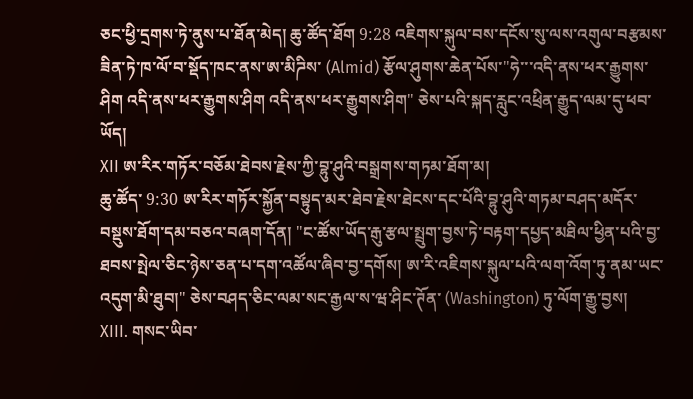ཅང་ཕྱི་དྲགས་ཏེ་ནུས་པ་ཐོན་མེད། ཆུ་ཚོད་ཐོག 9:28 འཇིགས་སྐུལ་བས་དངོས་སུ་ལས་འགུལ་བརྩམས་ཟིན་ཏེ་ཁ་ལོ་བ་སྡོད་ཁང་ནས་ཨ་མིཌིས་ (Almid) རྩོལ་ཤུགས་ཆེན་པོས་"ཧེ་་་འདི་ནས་ཕར་རྒྱུགས་ཤིག འདི་ནས་ཕར་རྒྱུགས་ཤིག འདི་ནས་ཕར་རྒྱུགས་ཤིག" ཅེས་པའི་སྐད་རླུང་འཕྲིན་རྒྱུད་ལམ་དུ་ཕབ་ཡོད།
XII ཨ་རིར་གཏོར་བཅོམ་ཐེབས་རྗེས་ཀྱི་བྷུ་ཤུའི་བསྒྲགས་གཏམ་ཐོག་མ།
ཆུ་ཚོད་ 9:30 ཨ་རིར་གཏོར་སྐྱོན་བསྟུད་མར་ཐེབ་རྗེས་ཐེངས་དང་པོའི་བྷུ་ཤུའི་གཏམ་བཤད་མདོར་བསྡུས་ཐོག་དམ་བཅའ་བཞག་དོན། "ང་ཚོས་ཡོད་རྒུ་རྩལ་སྤྲུག་བྱས་ཏེ་བརྟག་དཔྱད་མཐིལ་ཕྱིན་པའི་བྱ་ཐབས་སྤེལ་ཅིང་ཉེས་ཅན་པ་དག་འཚོལ་ཞིབ་བྱ་དགོས། ཨ་རི་འཇིགས་སྐུལ་པའི་ལག་འོག་ཏུ་ནམ་ཡང་འདུག་མི་ཐུབ།" ཅེས་བཤད་ཅིང་ལམ་སང་རྒྱལ་ས་ཝ་ཤིང་ཊོན་ (Washington) ཏུ་ལོག་རྒྱུ་བྱས།
XIII. གསང་ཡིབ་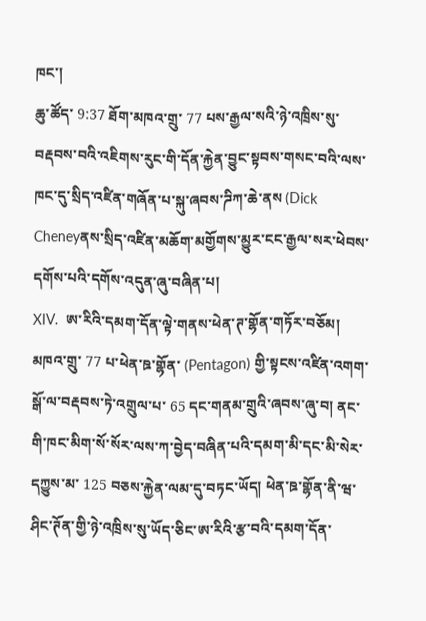ཁང་།
ཆུ་ཚོད་ 9:37 ཐོག་མཁའ་གྲུ་ 77 པས་རྒྱལ་སའི་ཉེ་འཁྲིས་སུ་བརྡབས་བའི་འཇིགས་རུང་གི་དོན་རྐྱེན་བྱུང་སྟབས་གསང་བའི་ལས་ཁང་དུ་སྲིད་འཛིན་གཞོན་པ་སྐུ་ཞབས་ཌིཀ་ཆེ་ནས (Dick Cheneyནས་སྲིད་འཛིན་མཆོག་མགྱོགས་མྱུར་ངང་རྒྱལ་སར་ཕེབས་དགོས་པའི་དགོས་འདུན་ཞུ་བཞིན་པ།
XIV.  ཨ་རིའི་དམག་དོན་ལྟེ་གནས་ཕེན་ཊ་གྷོན་གཏོར་བཅོམ།
མཁའ་གྲུ་ 77 པ་ཕེན་ཋ་གྷོན་ (Pentagon) གྱི་སྟངས་འཛིན་འགག་སྒོ་ལ་བརྡབས་ཏེ་འགྲུལ་པ་ 65 དང་གནམ་གྲུའི་ཞབས་ཞུ་བ། ནང་གི་ཁང་མིག་སོ་སོར་ལས་ཀ་བྱེད་བཞིན་པའི་དམག་མི་དང་མི་སེར་དཀྱུས་མ་ 125 བཅས་རྐྱེན་ལམ་དུ་བཏང་ཡོད། ཕེན་ཋ་གྷོན་ནི་ཝ་ཤིང་ཊོན་གྱི་ཉེ་འཁྲིས་སུ་ཡོད་ཅིང་ཨ་རིའི་རྩ་བའི་དམག་དོན་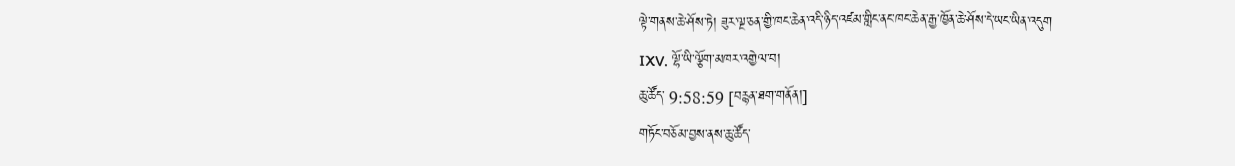ལྟེ་གནས་ཆེ་ཤོས་ཏེ། ཟུར་ལྔ་ཅན་གྱི་ཁང་ཆེན་འདི་ཉིད་འཛམ་གླིང་ནང་ཁང་ཆེན་རྒྱ་ཁྱོན་ཆེ་ཤོས་དེ་ཡང་ཡིན་འདུག
IXV. ལྷོ་ཡི་ལྕོག་མཁར་འགྱེལ་བ།
ཆུ་ཚོད་ 9:58:59 [བརྙན་ཐག་གནོན།]
གཏོང་བཅོམ་བྱས་ནས་ཆུ་ཚོད་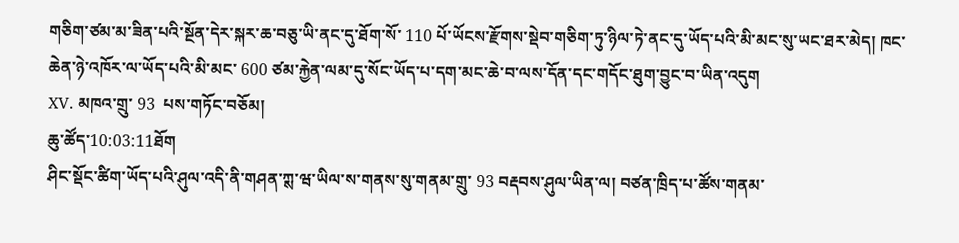གཅིག་ཙམ་མ་ཟིན་པའི་སྔོན་དེར་སྐར་ཆ་བཅུ་ཡི་ནང་དུ་ཐོག་སོ་ 110 པོ་ཡོངས་རྫོགས་སྡེབ་གཅིག་ཏུ་ཉིལ་ཏེ་ནང་དུ་ཡོད་པའི་མི་མང་སུ་ཡང་ཐར་མེད། ཁང་ཆེན་ཉེ་འཁོར་ལ་ཡོད་པའི་མི་མང་ 600 ཙམ་རྐྱེན་ལམ་དུ་སོང་ཡོད་པ་དག་མང་ཆེ་བ་ལས་དོན་དང་གདོང་ཐུག་བྱུང་བ་ཡིན་འདུག
XV. མཁའ་གྲུ་ 93  པས་གཏོང་བཅོམ།
ཆུ་ཚོད་10:03:11ཐོག
ཤིང་སྡོང་ཚིག་ཡོད་པའི་ཤུལ་འདི་ནི་གཤན་ཀྶ་ཝ་ཡིལ་ས་གནས་སུ་གནམ་གྲུ་ 93 བརྡབས་ཤུལ་ཡིན་ལ། བཙན་ཁྲིད་པ་ཚོས་གནམ་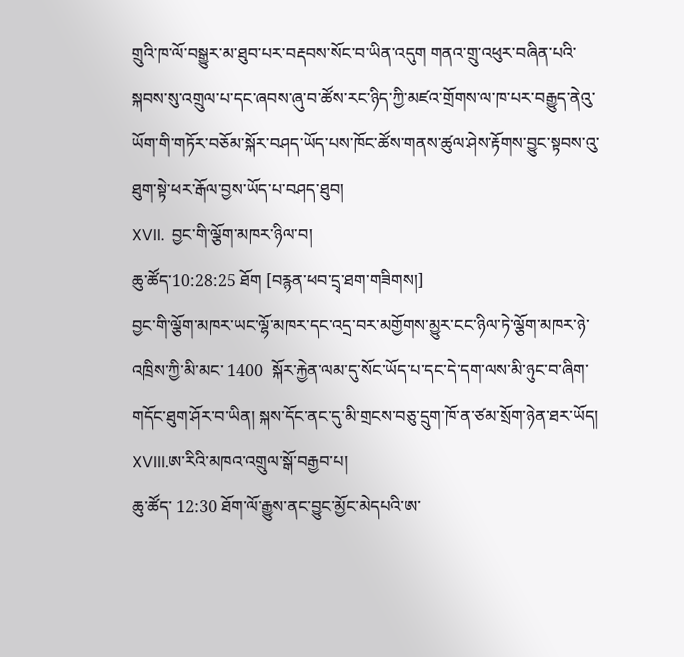གྲུའི་ཁ་ལོ་བསྒྱུར་མ་ཐུབ་པར་བརྡབས་སོང་བ་ཡིན་འདུག གནའ་གྲུ་འཕུར་བཞིན་པའི་སྐབས་སུ་འགྲུལ་པ་དང་ཞབས་ཞུ་བ་ཚོས་རང་ཉིད་ཀྱི་མཛའ་གྲོགས་ལ་ཁ་པར་བརྒྱུད་ནེའུ་ཡོག་གི་གཏོར་བཅོམ་སྐོར་བཤད་ཡོད་པས་ཁོང་ཚོས་གནས་ཚུལ་ཤེས་རྟོགས་བྱུང་སྟབས་འུ་ཐུག་སྟེ་ཕར་རྒོལ་བྱས་ཡོད་པ་བཤད་ཐུབ།
XVII.  བྱང་གི་ལྕོག་མཁར་ཉིལ་བ།
ཆུ་ཚོད་10:28:25 ཐོག [བརྙན་ཕབ་དྲྭ་ཐག་གཟིགས།]
བྱང་གི་ལྕོག་མཁར་ཡང་ལྷོ་མཁར་དང་འདྲ་བར་མགྱོགས་མྱུར་ངང་ཉིལ་ཏེ་ལྕོག་མཁར་ཉེ་འཁྲིས་ཀྱི་མི་མང་ 1400  སྐོར་རྐྱེན་ལམ་དུ་སོང་ཡོད་པ་དང་དེ་དག་ལས་མི་ཉུང་བ་ཞིག་གདོང་ཐུག་ཤོར་བ་ཡིན། སྐས་དོང་ནང་དུ་མི་གྲངས་བཅུ་དྲུག་ཁོ་ན་ཙམ་སྲོག་ཉེན་ཐར་ཡོད།
XVIII.ཨ་རིའི་མཁའ་འགྲུལ་སྒོ་བརྒྱབ་པ།
ཆུ་ཚོད་ 12:30 ཐོག་ལོ་རྒྱུས་ནང་བྱུང་མྱོང་མེདཔའི་ཨ་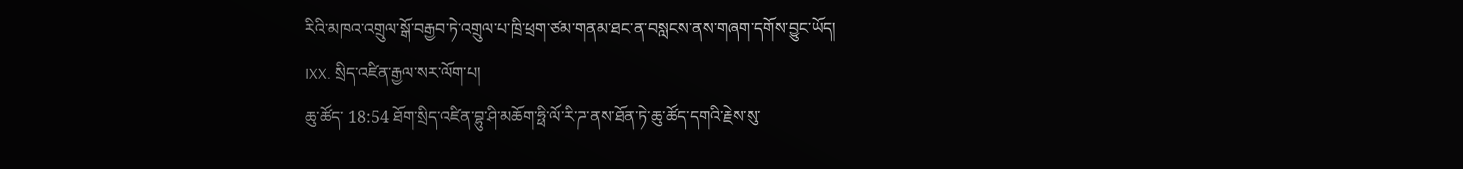རིའི་མཁའ་འགྲུལ་སྒོ་བརྒྱབ་ཏེ་འགྲུལ་པ་ཁྲི་ཕྲག་ཙམ་གནམ་ཐང་ན་བསླངས་ནས་གཞག་དགོས་བྱུང་ཡོད།
IXX. སྲིད་འཛིན་རྒྱལ་སར་ལོག་པ།
ཆུ་ཚོད་ 18:54 ཐོག་སྲིད་འཛིན་བྷུ་ཤི་མཆོག་ཧྥི་ལོ་རི་ཌ་ནས་ཐོན་ཏེ་ཆུ་ཚོད་དགའི་རྗེས་སུ་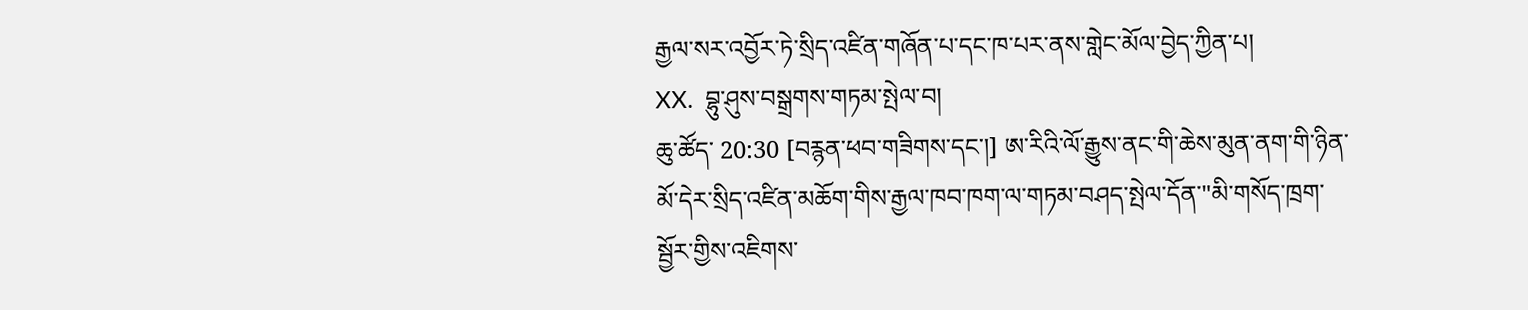རྒྱལ་སར་འབྱོར་ཏེ་སྲིད་འཛིན་གཞོན་པ་དང་ཁ་པར་ནས་གླེང་མོལ་བྱེད་ཀྱིན་པ།
XX.  བྷུ་ཤུས་བསྒྲགས་གཏམ་སྤེལ་བ།
ཆུ་ཚོད་ 20:30 [བརྙན་ཕབ་གཟིགས་དང་།] ཨ་རིའི་ལོ་རྒྱུས་ནང་གི་ཆེས་མུན་ནག་གི་ཉིན་མོ་དེར་སྲིད་འཛིན་མཆོག་གིས་རྒྱལ་ཁབ་ཁག་ལ་གཏམ་བཤད་སྤེལ་དོན་"མི་གསོད་ཁྲག་སྦྱོར་གྱིས་འཇིགས་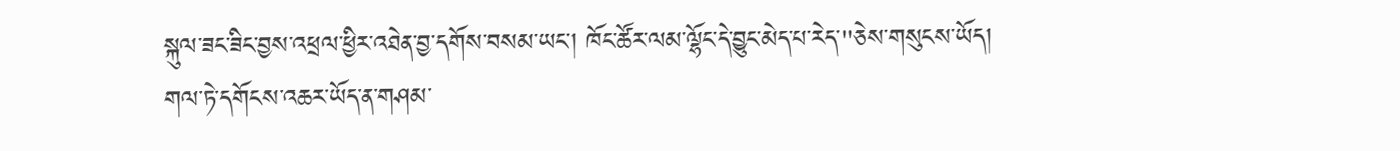སྐུལ་ཟང་ཟིང་བྱས་འཕྲལ་ཕྱིར་འཐེན་བྱ་དགོས་བསམ་ཡང་། ཁོང་ཚོར་ལམ་ལྷོང་དེ་བྱུང་མེད་པ་རེད་"ཅེས་གསུངས་ཡོད།
གལ་ཏེ་དགོངས་འཆར་ཡོད་ན་གཤམ་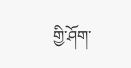གྱི་ཤོག་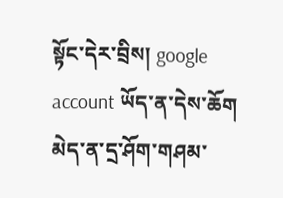སྟོང་དེར་བྲིས། google account ཡོད་ན་དེས་ཆོག མེད་ན་དྲ་ཤོག་གཤམ་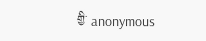གྱི་ anonymous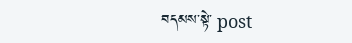བདམས་སྟེ་ post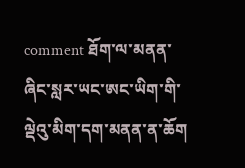comment ཐོག་ལ་མནན་ཞིང་སླར་ཡང་ཨང་ཡིག་གི་ལྡེའུ་མིག་དག་མནན་ན་ཆོག